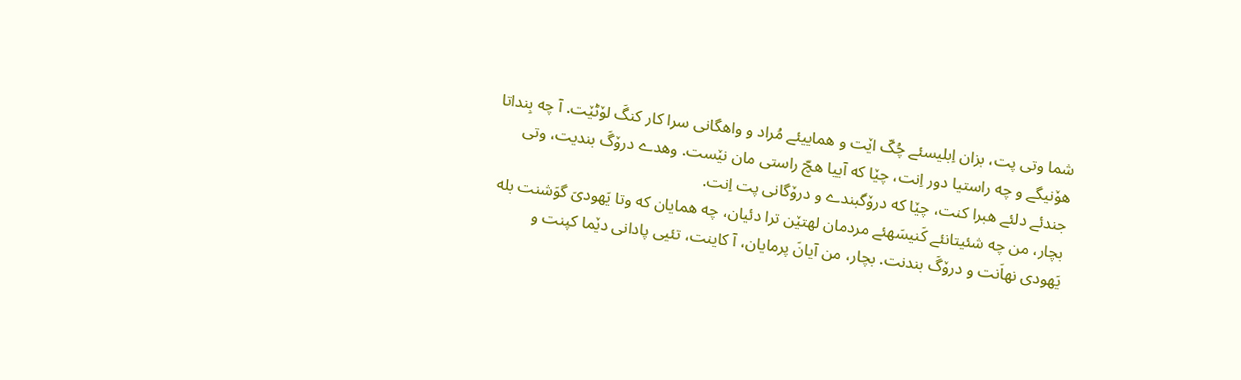شما وتی پت، بزان اِبلیسئے چُکّ اێت و هماییئے مُراد و واهگانی سرا کار کنگَ لۆٹێت. آ چه بِنداتا هۆنیگے و چه راستیا دور اِنت، چێا که آییا هچّ راستی مان نێست. وهدے درۆگَ بندیت، وتی جندئے دلئے هبرا کنت، چێا که درۆگبندے و درۆگانی پت اِنت.
بچار، من چه شئیتانئے کَنیسَهئے مردمان لهتێن ترا دئیان، چه همایان که وتا یَهودیَ گوَشنت بله یَهودی نهاَنت و درۆگَ بندنت. بچار، من آیانَ پرمایان، آ کاینت، تئیی پادانی دێما کپنت و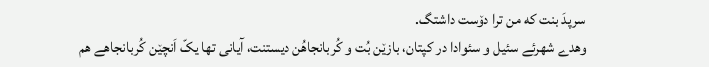سرپدَ بنت که من ترا دۆست داشتگ.
وهدے شهرئے سئیل و سئوادا در کپتان، بازێن بُت و کُربانجاهُن دیستنت، آیانی تها یکّ اَنچێن کُربانجاهے هم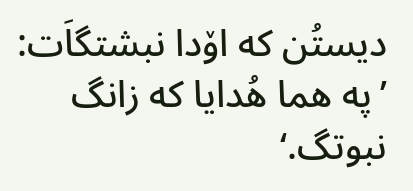دیستُن که اۆدا نبشتگاَت: ’په هما هُدایا که زانگ نبوتگ.‘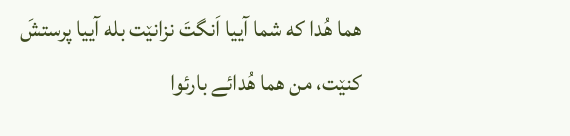هما هُدا که شما آییا اَنگتَ نزانێت بله آییا پرستشَ کنێت، من هما هُدائے بارئوا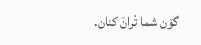گۆن شما تْرانَ کنان.